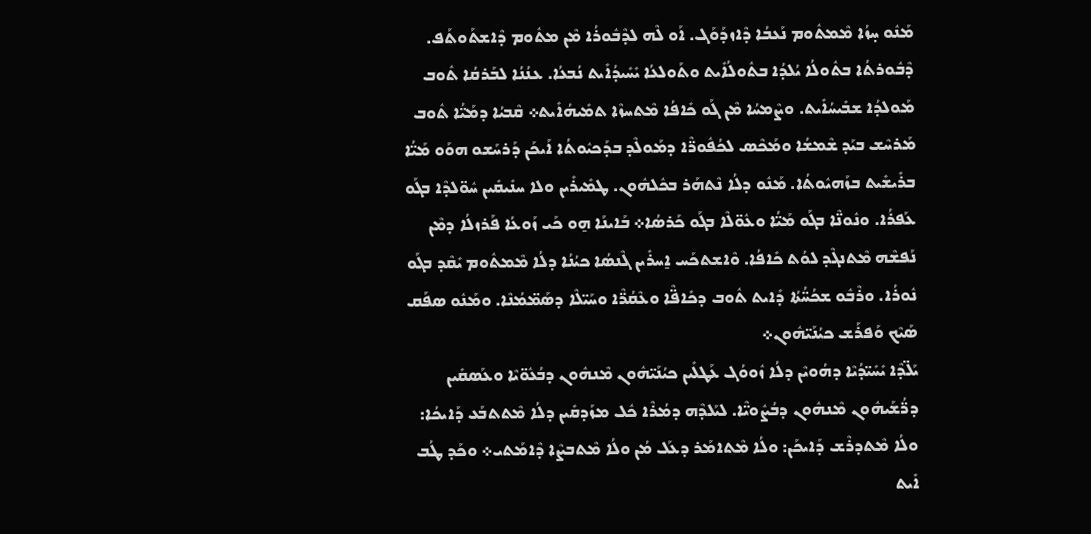ܡܰܢܽܘ ܚ̣ܙܳܐ ܡܶܡܬܽܘܡ ܢܰܥܒܳܐ ܕܶܐܙܕܰܘܰܓ. ܐܰܘ ܠܶܗ ܠܕܶܒܽܘܪܳܐ ܡܶܢ ܡܬܽܘܡ ܕܶܐܫܬܰܘܬܰܦ. ܕܶܒܽܘܪܬܳܐ ܒܬܽܘܠܳܐ ܝܳܠܕܳܐ ܒܬܽܘܠܳܐܺܝܬ ܘܬܰܘܠܥܳܐ ܝܺܚܺܝܕܳܐܺܝܬ ܢܳܒܥܳܐ. ܥܢܳܢܳܐ ܠܒܰܪܩܳܐ ܬܽܘܒ ܡܰܘܠܕܳܐ ܫܒܺܝܚܳܐܺܝܬ. ܘܨܶܡܚܳܐ ܡܶܢ ܓܰܘ ܟܺܐܦܳܐ ܡܶܬܚܙܶܐ ܬܡܺܝܗܳܐܺܝܬ܀ ܩܶܒܝܳܐ ܕܡܰܝ̈ܳܐ ܬܽܘܒ ܡܰܪܚܶܫ ܒܝܰܕ ܫܶܡܫܳܐ ܘܡܰܟܶܣ ܠܟܳܦܽܘܪ̈ܶܐ ܕܡܰܘܠܶܕ ܒܕܰܟܝܽܘܬܳܐ ܐܰܝܟܰܢ ܕܰܪܚܰܫܘ ܗܘܰܘ ܡܰܝ̈ܳܐ ܒܪܺܝܫܺܝܬ ܒܙܰܗܝܽܘܬܳܐ. ܡܰܢܽܘ ܕܠܳܐ ܢܶܬܗܰܪ ܒܟܽܠܗܽܘܢ. ܛܡܺܝܪܺܝܢ ܘܠܐ ܚܢܺܝܩܺܝܢ ܚܽܘ̈ܠܕܶܐ ܒܓܰܘ ܥܰܦܪܳܐ. ܘܢܽܘܢ̈ܶܐ ܒܓܰܘ ܡܰܝ̈ܳܐ ܘܥܽܘ̈ܠܶܐ ܒܓܰܘ ܟܰܪܣܳܐ܀ ܒܰܐܝܢܰܐ ܗ̱ܘ ܟܰܝ ܙܰܘܥܳܐ ܦܰܪܙܠܳܐ ܕܡܶܢ ܢܰܦܫܶܗ ܡܶܬܢܓܶܕ ܠܘܳܬ ܟܺܐܦܳܐ. ܘܶܐܫܬܟܰܚ ܐ̱ܚܪܺܝܢ ܓܶܢܣܳܐ ܟܝܳܢܳܐ ܕܠܳܐ ܡܶܡܬܽܘܡ ܝܺܩܶܕ ܒܓܰܘ ܢܽܘܪܳܐ. ܘܪܶܒܽܘ ܫܟܳܚ̈ܳܬܳܐ ܕܺܐܝܬ ܬܽܘܒ ܕܟܺܐܦ̈ܶܐ ܘܥܶܩܳܪ̈ܶܐ ܘܚܰܝ̈ܠܶܐ ܕܣܰܡ̈ܡܳܢܶܐ. ܘܡܰܢܽܘ ܣܦܰܩ ܣܰܝܶܟ ܘܰܦܪܰܫ ܟܝܳܢܰܝ̈ܗܽܘܢ܀
ܝܰܠ̈ܕܶܐ ܝܺܚܺܝ̈ܕܳܝܶܐ ܕܗܳܘܝܶܢ ܕܠܳܐ ܙܽܘܘܳܓ ܥܰܛܠܺܝܢ ܟܝܳܢܰܝ̈ܗܽܘܢ ܡܶܢܗܽܘܢ ܕܒܳܥܽܘ̈ܝܶܐ ܘܥܰܣܩܺܝܢ ܕܪ̈ܳܫܰܝܗܽܘܢ ܡܶܢܗܽܘܢ ܕܒܳܨܽܘܝ̈ܶܐ. ܠܝܰܠܕܶܗ ܕܡܳܪܶܐ ܟܽܠ ܡܙܰܕܩܺܝܢ ܕܠܳܐ ܡܶܬܬܒܰܥ ܕܰܐܝܟܳܐ: ܘܠܳܐ ܡܶܬܕܪܶܫ ܕܰܐܝܟܰܢ: ܘܠܳܐ ܡܶܬܐܡܰܪ ܕܥܰܠ ܡܳܢ ܘܠܳܐ ܡܶܬܒܨܶܐ ܕܶܐܡܰܬܝ܀ ܘܟܰܕ ܛܳܒ ܐܺܝܬ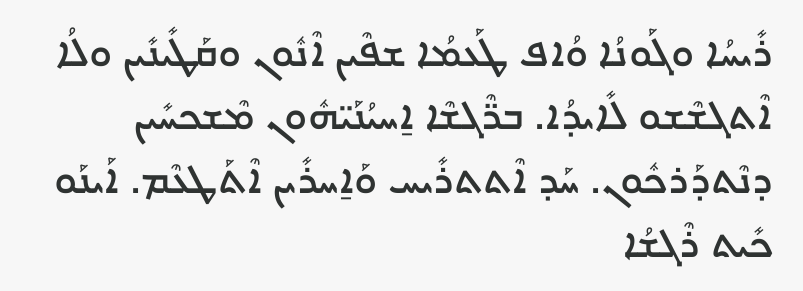ܪܺܝܚܳܐ ܘܓܰܘܢܳܐ ܘܳܐܦ ܛܰܥܡܳܐ ܫܦܶܝܢ ܐܶܢܽܘܢ ܘܩܰܛܺܝܢܺܝܢ ܘܠܳܐ ܐܶܬܓܫܶܫܘ ܠܺܐܝܕܳܐ. ܒܪ̈ܶܓܫܶܐ ܐ̱ܚܝܳܢܰܝ̈ܗܽܘܢ ܡܶܫܟܚܺܝܢ ܕܢܶܬܕܰܪܟܽܘܢ. ܚܰܕ ܐܶܬܬܪܺܝܚ ܘܰܐ̱ܚܪܺܝܢ ܐܶܬܰܛܥܶܡ. ܐܰܝܢܰܘ ܟܺܝܬ ܪܶܓܫܳܐ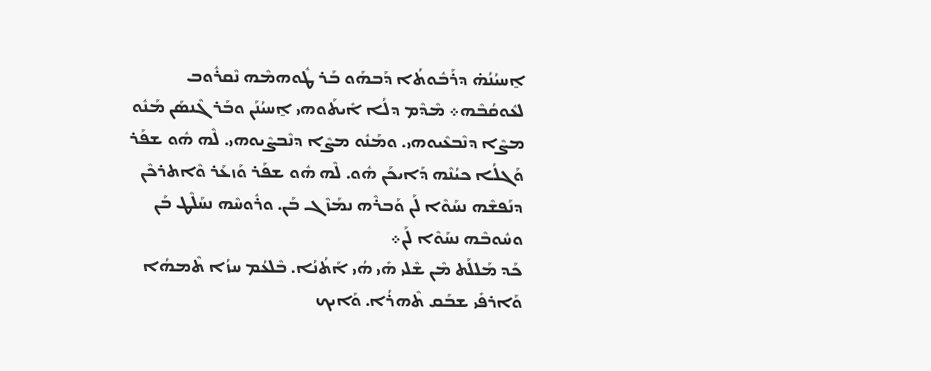ܐ̱ܚܝܳܢܳܗ̇ ܕܪܰܒܽܘܬܳܐ ܕܰܒܗܰܘ ܒܰܪ ܛܽܘܗܡܶܗ ܢܶܩܪܽܘܒ ܠܥܽܘܩܳܒܶܗ܀ ܡܶܕܶܡ ܕܠܳܐ ܐܺܝܬܰܘܗܝ ܐ̱ܚܝܳܢܰܢ ܘܒܰܪ ܓܶܢܣܰܢ ܡܰܢܽܘ ܡܨܶܐ ܕܢܶܒܥܶܝܘܗܝ. ܘܡܰܢܽܘ ܡܨܶܐ ܕܢܶܒܨܶܝܘܗܝ. ܠܶܗ ܗܽܘ ܫܦܰܪ ܘܰܓܠܳܐ ܟܝܳܢܶܗ ܕܰܐܝܟܰܢ ܗܽܘ. ܠܶܗ ܗܽܘ ܫܦܰܪ ܘܰܙܥܰܪ ܘܶܐܬܪܟܶܢ ܕܢܰܦܫܶܗ ܢܚܰܘܶܐ ܠܰܢ ܘܰܒܪܶܗ ܢܡܰܙܶܓ ܒܰܢ. ܘܪܽܘܚܶܗ ܢܚܰܠܶܛ ܒܰܢ ܘܚܽܘܒܶܗ ܢܚܰܘܶܐ ܠܰܢ܀
ܟܰܕ ܡܰܠܠܰܬ ܡܶܢ ܫܶܠܝ ܗܺܝ ܗܳܝ ܐܰܬܳܢܳܐ. ܒܶܠܥܳܡ ܚܙܳܐ ܬܶܡܗܳܐ ܘܰܐܪܦܺܝ ܫܒܰܩ ܬܶܗܪܳܐ. ܘܰܐܝܟ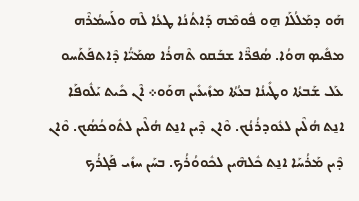ܗܰܘ ܕܡܰܠܳܠܰܐ ܗ̱ܘ ܦܽܘܡܶܗ ܕܰܐܬܳܢܳܐ ܛܥܳܐ ܠܶܗ ܘܠܰܚܡܳܪܶܗ ܡܦܺܝܤ ܗܘܳܐ. ܣܳܦܪ̈ܶܐ ܫܒܰܩܘ ܬܶܗܪܳܐ ܣܡܰܝ̈ܳܐ ܕܶܐܬܦܰܬܰܚܘ ܥܰܠ ܫܰܒܬܳܐ ܘܛܺܝܢܳܐ ܒܥܳܬܳܐ ܡܙܺܝܥܺܝܢ ܗܘܰܘ܀ ܐܶܢ ܟܺܝܬ ܝܰܠܽܘܦܰܐ ܐܢ̱ܬ ܗܳܠܶܝܢ ܠܥܽܘܕܪܳܢܳܟ. ܘܶܐܢ ܕܶܝܢ ܐܢ̱ܬ ܗܳܠܶܝܢ ܠܬܽܘܟܳܣܳܟ. ܘܶܐܢ ܕܶܝܢ ܡܰܪܳܚܰܐ ܐܢ̱ܬ ܟܽܠܗܶܝܢ ܠܟܽܘܘܳܪܳܟ. ܒܚܰܢ ܚܙܺܝ ܦܰܓܪܳܟ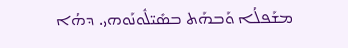ܡܫܰܦܠܳܐ ܘܰܒܗܰܬ ܒܣܺܝ̈ܠܽܘܢܰܘܗܝ. ܕܗܳܐ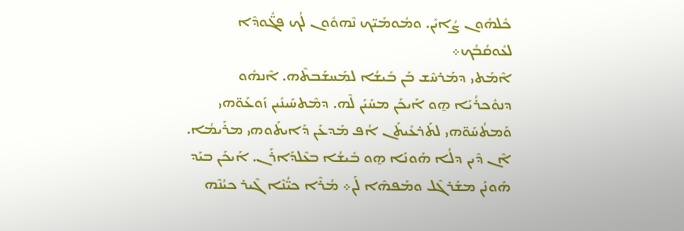ܟܽܠܗܽܘܢ ܨܳܐܝܺܢ. ܘܡܽܘܡܰܝ̈ܟ ܢܶܗܘܽܘܢ ܠܳܟ ܦܓ̈ܽܘܕܶܐ ܠܥܽܘܩܳܒܳܟ܀
ܐܶܡܰܬܝ ܕܡܰܪܚܶܫ ܒܰܢ ܒܺܝܫܳܐ ܠܡܰܚܫܰܒܬܶܗ. ܐܶܢܗܽܘ ܕܢܘܽܟܪܳܝܰܐ ܗ̱ܘ ܐܰܝܟܰܢ ܡܚܰܝܰܢ ܠܶܗ. ܕܡܶܬܚܰܝܢܺܝܢ ܙܰܘܥܰܘ̈ܗܝ ܘܰܡܬܳܚܰܘ̈ܗܝ ܠܬܰܪܥܺܝܬܰܢ ܐܳܦ ܡܰܕܥܰܢ ܕܰܐܝܬܰܘܗܝ ܡܪܰܝܡܳܐ. ܐܶܢ ܕܶܝܢ ܕܠܳܐ ܗܰܘܢܰܐ ܗ̱ܘ ܒܺܝܫܳܐ ܒܥܶܠܕܰܐܪܰܢ. ܐܰܝܟܰܢ ܒܝܰܕ ܗܰܘܢܰܢ ܡܫܰܪܓܶܠ ܘܡܰܦܗܶܐ ܠܰܢ܀ ܡܳܪܶܐ ܟܝ̈ܳܢܶܐ ܓܶܝܪ ܟܝܳܢܶܗ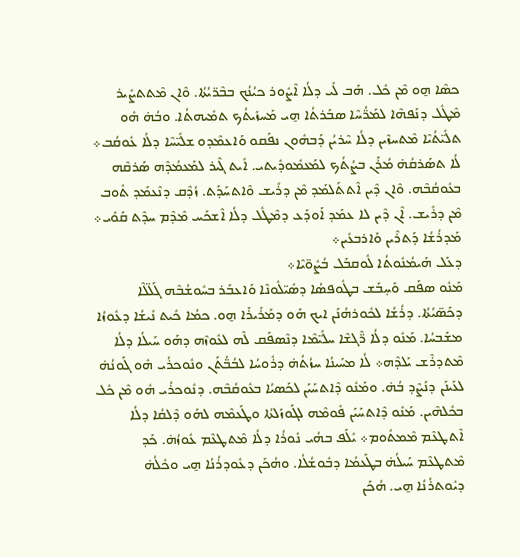ܟܣܶܐ ܗ̱ܘ ܡܶܢ ܟܽܠ. ܗܰܒ ܠܺܝ ܕܠܳܐ ܐܶܨܽܘܪ ܟܝܳܢܳܟ ܒܒܶܪ̈ܝܳܬܳܐ. ܘܶܐܢ ܡܶܬܬܨܺܝܪ ܡܶܛܽܠ ܕܢܰܦܗܶܐ ܠܡܰܪ̈ܳܚܶܐ ܣܒܰܪܬܳܐ ܗ̱ܝ ܡܰܚܙܺܝܬܳܟ ܬܡܺܝܗܬܳܐ. ܘܒܳܗ̇ ܗܽܘ ܬܠܺܝ̈ܬܳܝܶܐ ܡܶܬܚܙܶܝܢ ܕܠܳܐ ܚܶܪܝܳܢ ܕܰܒܗܽܘܢ ܢܦܰܩܘ ܘܰܐܥܡܶܕܘ ܫܠܺܝ̈ܚܶܐ ܕܠܳܐ ܥܽܘܩܳܒ܀ ܠܳܐ ܬܣܰܪܩܳܗ̇ ܡܳܪܰܢ ܒܨܳܬܳܟ ܠܡܰܥܡܽܘܕܺܝܬܝ. ܐܺܝܬ ܓܶܝܪ ܠܡܰܥܡܳܕܶܗ ܣܰܪܩܶܗ ܒܥܽܘܩܳܒܶܗ. ܘܶܐܢ ܕܶܝܢ ܐܶܬܬܰܠܡܰܕ ܡܶܢ ܕܪܺܝܫ ܘܶܐܬܚܰܕܰܬ. ܙܳܕܶܩ ܕܢܶܥܡܰܕ ܬܽܘܒ ܡܶܢ ܕܪܺܝܫ. ܐܶܢ ܕܶܝܢ ܠܐ ܥܡܰܕ ܐܰܘܕܰܥ ܕܡܶܛܽܠ ܕܠܳܐ ܐܶܫܟܰܚ ܡܶܕܶܡ ܚܕܶܬ ܩܰܘܺܝ܀
ܡܰܕܪܳܫܳܐ ܕܰܬܪܶܝܢ ܘܰܐܪܒܥܺܝܢ܀
ܕܥܰܠ ܗܰܝܡܳܢܽܘܬܳܐ ܠܽܘܩܒܰܠ ܒܳܨܽܘ̈ܝܶܐ܀
ܡܰܢܽܘ ܣܦܰܩ ܘܰܚ̣ܒܰܫ ܒܛܽܘܦܣܳܐ ܕܣܺܝ̈ܠܽܘܢܶܐ ܘܰܐܥܒܰܪ ܒܚܽܘܫܳܒܶܗ ܓܰܠ̈ܠܶܐ ܕܟܰܣ̈ܝܳܬܳܐ. ܕܪܳܫܳܐ ܠܟܽܘܪܗܳܢܰܢ ܐܝܟ ܗܰܘ ܕܡܰܪܺܝܪܰܐ ܗ̱ܘ. ܟܡܳܐ ܟܺܝܬ ܢܺܝܫܳܐ ܕܥܽܘܙܳܐ ܡܫܰܒܚܳܐ. ܡܰܢܽܘ ܕܠܳܐ ܪ̈ܶܓܫܶܐ ܚܠܺܝ̈ܡܶܐ ܕܢܶܣܦܰܩ ܠܶܗ ܠܥܽܘܙܶܗ ܕܗܰܘ ܚܰܝܠܳܐ ܕܠܳܐ ܡܶܬܕܪܶܫ ܝܰܠܕܶܗ܀ ܠܳܐ ܡܚܰܝܢܳܐ ܚܙܳܬܳܗ̇ ܕܪܽܘܚܳܐ ܠܒܳܒ̈ܳܬܰܢ ܘܢܽܘܟܪܳܝ ܗܽܘ ܓܰܘܢܳܗ̇ ܠܥܰܝܢܰܢ ܕܢܰܨܶܕ ܒܳܗ̇. ܘܡܰܢܽܘ ܕܶܐܬܚܰܝܰܢ ܠܟܰܣܝܳܐ ܒܥܽܘܩܳܒܶܗ. ܕܢܽܘܟܪܳܝ ܗܽܘ ܡܶܢ ܟܽܠ ܒܟܽܠܗܶܝܢ. ܡܰܢܽܘ ܕܶܐܬܚܰܝܰܢ ܦܽܘܡܶܗ ܠܓܰܘܙܰܠܬܳܐ ܘܛܰܥܡܶܗ ܠܗܰܘ ܕܶܠܩܳܐ ܕܠܳܐ ܐܶܬܛܥܶܡ ܡܶܡܬܽܘܡ܀ ܝܺܠܰܦ ܒܗܳܝ ܢܽܘܪܳܐ ܕܠܳܐ ܡܶܬܛܥܶܡ ܥܽܘܙܳܗ̇. ܟܰܕ ܡܶܬܛܥܶܡ ܚܰܝܠܳܗ̇ ܒܛܰܥܡܳܐ ܕܒܽܘܫܳܠܳܐ. ܘܗܳܟܰܢ ܕܥܽܘܕܪܳܢܳܐ ܗ̱ܝ ܘܟܽܠܳܗ̇ ܕܝܽܘܬܪܳܢܳܐ ܗ̱ܝ. ܗܳܟܰܢ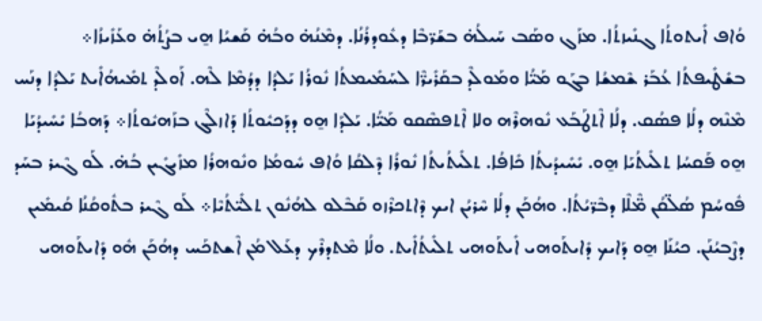ܘܳܐܦ ܐܺܝܬܘܬܳܐ ܓܢܺܝܙܬܳܐ. ܡܙܰܓ ܘܣܰܒ ܚܰܝܠܳܗ̇ ܒܫܰܪ̈ܒܶܐ ܕܥܽܘܕܪܳܢܳܐ. ܕܡܶܢܳܗ̇ ܘܒܳܗ̇ ܩܰܫܝܳܐ ܗ̱ܝ ܒܨܳܬܳܗ̇ ܘܥܰܙܺܝܙܳܐ܀
ܒܫܺܛܺܝܦܬܳܐ ܥܳܒܰܪ ܫܶܡܫܳܐ ܒܓܰܘ ܡܰܝ̈ܳܐ ܘܡܰܘܠܶܕ ܒܩܰܪܺܝܪ̈ܶܐ ܠܚܰܡܺܝܡܬܳܐ ܢܽܘܪܳܐ ܝܰܠܕܳܐ ܕܕܳܡܶܐ ܠܶܗ. ܐܰܘܠܶܕ ܬܡܺܝܗܳܐܺܝܬ ܝܰܠܕܳܐ ܕܢܰܚ ܡܶܢܶܗ ܕܠܳܐ ܦܣܳܩ. ܕܠܳܐ ܐܶܬܛܰܒܰܥ ܢܽܘܗܪܶܗ ܘܠܐ ܐܶܬܦܣܶܩܘ ܡܰܝ̈ܳܐ. ܝܰܠܕܰܐ ܗ̱ܘ ܕܕܰܟܝܽܘܬܳܐ ܕܰܐܙܠܶܓ ܒܙܰܗܝܽܘܬܳܐ܀ ܕܰܗܒܳܐ ܝܺܚܺܝܕܳܝܰܐ ܗ̱ܘ ܦܰܩܚܳܐ ܬܠܺܝܬܳܝܰܐ ܗ̱ܘ. ܝܺܚܺܝܕܳܝܬܳܐ ܟܺܐܦܳܐ. ܬܠܺܝܬܳܝܬܳܐ ܢܽܘܪܳܐ ܕܶܠܩܳܐ ܘܳܐܦ ܚܽܘܡܳܐ ܘܢܽܘܗܪܳܐ ܡܙܺܝܓܺܝܢ ܒܳܗ̇. ܠܰܘ ܓܶܝܪ ܒܚܰܕ ܦܽܘܚܳܡ ܣܳܠ̈ܩܳܢ ܡ̈ܶܠܶܐ ܕܒܶܪ̈ܝܳܬܳܐ. ܘܗܳܟܰܢ ܕܠܳܐ ܚܶܪܝܳܢ ܐܝܟ ܕܶܐܬܟܪܶܙܘ ܩܰܒܶܠܘ ܠܗܳܢܽܘܢ ܬܠܺܝ̈ܬܳܝܶܐ܀ ܠܰܘ ܓܶܝܪ ܒܬܽܘܩܳܢܳܐ ܩܳܝܡܺܝܢ ܕܨܶܒܝܳܢܰܢ. ܟܝܳܢܰܐ ܗ̱ܘ ܕܰܐܝܟ ܕܺܐܝܬܰܘܗܝ ܐܺܝܬܰܘܗܝ ܬܠܺܝܬܳܐܺܝܬ. ܘܠܳܐ ܡܶܬܕܪܶܟ ܕܥܰܠ ܡܳܢ ܐܶܫܬܟܰܚ ܕܗܳܟܰܢ ܗܽܘ ܕܺܐܝܬܰܘܗܝ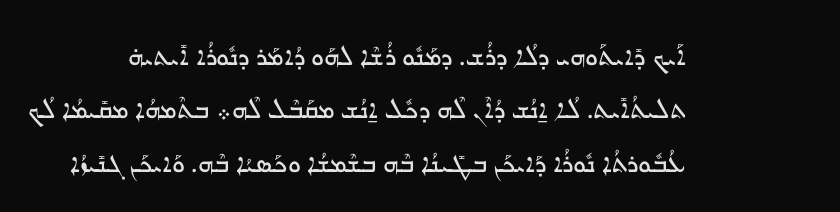ܐܰܝܟ ܕܺܐܝܬܰܘܗܝ ܕܠܳܐ ܕܪܳܫ. ܕܡܰܢܽܘ ܪܳܫܶܐ ܠܗܰܘ ܕܳܐܡܰܪ ܕܢܽܘܪܳܐ ܐܺܝܬܝܗ̇ ܬܠܝܬܳܐܺܝܬ. ܠܳܐ ܐ̱ܢܳܫ ܕܳܐܶܢ ܠܶܗ ܕܟܽܠ ܐ̱ܢܳܫ ܡܩܰܒܶܠ ܠܶܗ܀ ܒܬܶܡܗܳܐ ܡܩܺܝܡܳܐ ܠܳܟ ܥܳܒܽܘܪܬܳܐ ܢܽܘܪܳܐ ܕܰܐܝܟܰܢ ܒܛܺܝܢܳܐ ܒܶܗ ܒܫܶܡܫܳܐ ܘܟܰܣܝܳܐ ܒܶܗ. ܘܰܐܝܟܰܢ ܓܢܺܝܙܳܐ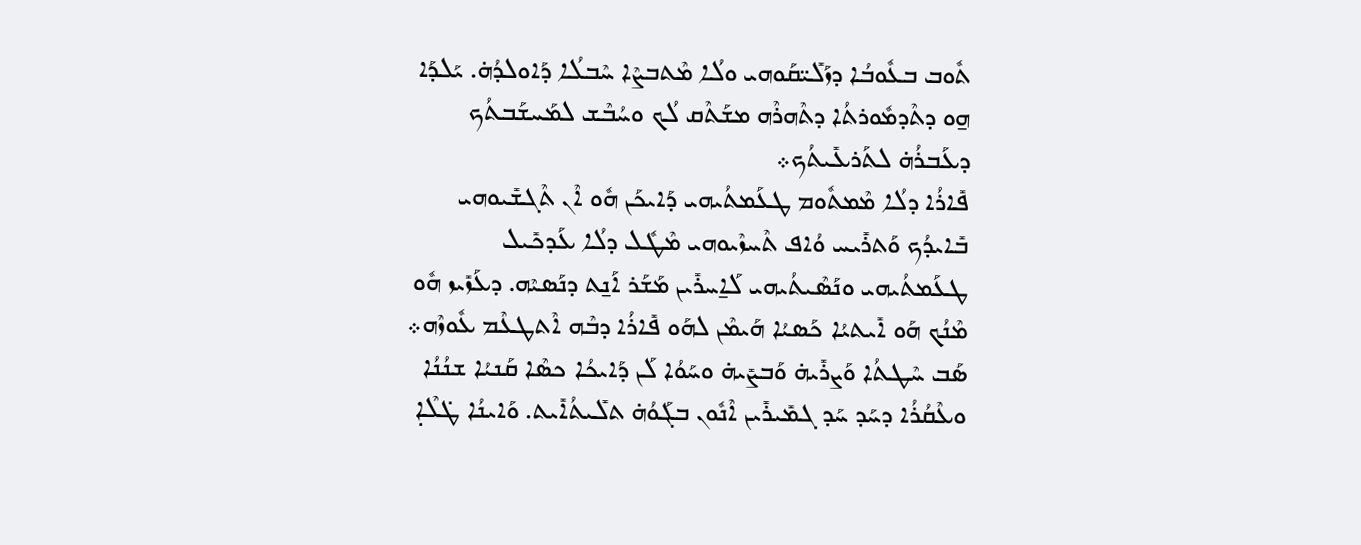ܬܽܘܒ ܒܥܽܘܒܳܐ ܕܙܰܠܺܝ̈ܩܰܘܗܝ ܘܠܳܐ ܡܶܬܒܨܶܐ ܚܶܒܠܳܐ ܕܰܐܘܠܕܳܗ̇. ܝܰܠܕܰܐ ܗ̱ܘ ܕܬܶܕܡܽܘܪܬܳܐ ܕܬܶܗܪܶܗ ܡܫܰܬܶܩ ܠܳܟ ܘܚܳܒܶܫ ܠܡܰܚܫܰܒܬܳܟ ܕܥܰܒܪܳܗ̇ ܠܬܰܪܥܺܝܬܳܟ܀
ܦܺܐܪܳܐ ܕܠܳܐ ܡܶܡܬܽܘܡ ܛܥܰܡܬܳܝܗܝ ܕܰܐܝܟܰܢ ܗܽܘ ܐܶܢ ܬܶܓܫܺܝܘܗܝ ܒܺܐܝܕܳܟ ܘܰܬܪܺܝܚ ܘܳܐܦ ܬܶܚܙܶܝܘܗܝ ܡܶܛܽܠ ܕܠܳܐ ܥܰܕܟܺܝܠ ܛܥܰܡܬܳܝܗܝ ܘܢܰܣܶܝܬܳܝܗܝ ܠܰܐ̱ܚܪܺܝܢ ܡܰܫܰܪ ܐܰܢ̱ܬ ܕܢܰܣܝܶܗ. ܕܥܰܙܺܝܙ ܗܽܘ ܡܶܢܳܟ ܗܰܘ ܐܺܝܬܝܳܐ ܟܰܣܝܳܐ ܗܰܝܡܶܢ ܠܗܰܘ ܦܺܐܪܳܐ ܕܒܶܗ ܐܶܬܛܥܶܡ ܥܽܘܙܶܗ܀ ܣܰܒ ܚܶܛܬܳܐ ܘܰܨܪܺܝܗ̇ ܘܰܒܨܺܝܗ̇ ܘܚܰܘܳܐ ܠܰܢ ܕܰܐܝܟܳܐ ܟܣܶܐ ܩܰܢܝܳܐ ܫܢܳܢܳܐ ܘܥܶܩܳܪܳܐ ܕܚܰܕ ܚܰܕ ܓܡܺܝܪܺܝܢ ܐܶܢܽܘܢ ܒܓܰܘܳܗ̇ ܬܠܺܝܬܳܐܺܝܬ. ܘܰܐܝܢܳܐ ܛ̇ܠܶܐ̣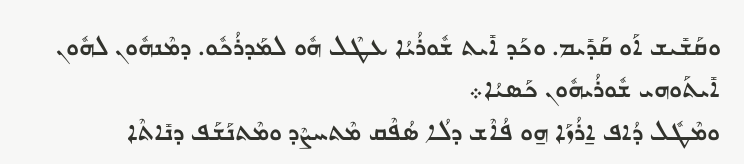ܘܩܰܫܺܝܫ ܐܰܘ ܩܰܕܺܝܡ. ܘܟܰܕ ܐܺܝܬ ܫܽܘܪܳܝܳܐ ܥܛܶܠ ܗܽܘ ܠܡܰܕܪܳܟܽܘ. ܕܡܶܢܗܽܘܢ ܠܗܽܘܢ ܐܺܝܬܰܘܗܝ ܫܽܘܪܳܝܗܽܘܢ ܟܰܣܝܳܐ܀
ܘܡܶܛܽܠ ܕܳܐܦ ܐ̱ܪܳܙܰܐ ܗ̱ܘ ܦܳܐܶܫ ܕܠܳܐ ܣܳܦܶܩ ܡܶܬܚܨܶܕ ܘܡܶܬܢܰܫܰܦ ܕܢܺܐܬܶܐ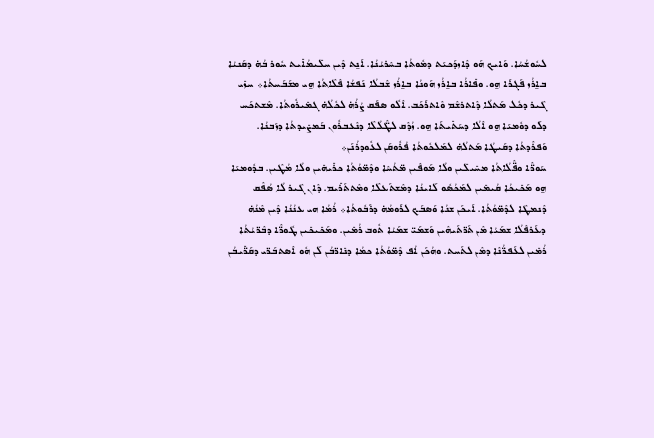ܠܚܽܘܫܳܚܳܐ. ܘܰܐܝܟ ܗܰܘ ܕܶܐܙܕܰܟܝܰܬ ܕܡܽܘܬܳܐ ܒܚܶܪܝܳܢܳܐ. ܐܰܢ̱ܬ ܕܶܝܢ ܚܠܺܝܡܳܐܺܝܬ ܚܽܘܪ ܒܳܗ̇ ܕܩܰܢܝܳܐ ܒܐ̱ܪܳܙ ܦܰܓܪܰܐ ܗ̱ܘ. ܘܦܺܐܪܳܐ ܒܐ̱ܪܳܙ ܗܰܘܢܳܐ ܒܐ̱ܪܳܙ ܫܶܒܠܳܐ ܢܰܦܫܳܐ ܦܶܠܶܐܬܳܐ ܗ̱ܝ ܡܫܰܒܰܚܬܳܐ܀ ܚܙܺܝ ܓܶܝܪ ܕܟܽܠ ܡܰܬܠܳܐ ܕܶܐܬܪܫܶܡ ܘܶܐܬܪܰܟܰܒ. ܐܶܠܽܘ ܣܦܰܩ ܨܳܪܳܗ̇ ܠܟܽܠܳܗ̇ ܓܡܺܝܪܽܘܬܳܐ. ܡܶܫܬܟܰܚ ܕܠܰܘ ܕܘܽܡܝܰܐ ܗ̱ܘ ܐܶܠܳܐ ܕܚܰܬܺܝܬܰܐ ܗ̱ܘ. ܙܳܕܶܩ ܠܛ̈ܶܠܳܠܶܐ ܕܢܶܥܒܪܽܘܢ ܒܰܡܨܺܝܕܬܳܐ ܕܙܰܒܢܳܐ. ܘܰܦܪܶܕܬܳܐ ܕܩܰܝܛܳܐ ܡܰܬܠܳܗ̇ ܠܡܰܠܟܽܘܬܳܐ ܦܳܪܽܘܩܰܢ ܠܥܽܘܕܪܳܢܰܢ܀
ܚܰܘܪ̈ܶܐ ܘܦ̈ܶܠܳܐܬܳܐ ܡܚܺܝܠܺܝܢ ܘܠܳܐ ܡܰܘܦܶܝܢ ܡ̈ܬܳܚܶܐ ܘܕܶܡ̈ܘܳܬܳܐ ܟܪܺܝܗܺܝܢ ܘܠܳܐ ܡܳܛܶܝܢ. ܒܕܽܘܡܝܰܐ ܗ̱ܘ ܡܰܟܺܝܟܳܐ ܩܳܝܡܺܝܢ ܠܡܰܟܳܣܽܘ ܠܰܐܝܢܳܐ ܕܡܶܫܬܰܥܠܶܐ ܘܡܶܬܬܰܪܺܝܡ. ܕܶܐܢ ܓܶܝܪ ܠܳܐ ܣܳܦܶܩ ܕܶܢܡܛܶܐ ܠܕܶܡ̈ܘܳܬܳܐ. ܐܰܝܟܰܢ ܫܢܳܐ ܘܰܣܒܰܟ ܠܪܰܘܡܳܗ̇ ܕܪܰܒܽܘܬܳܐ܀ ܪܳܡܳܐ ܗܝ ܥܢܳܢܳܐ ܕܶܝܢ ܡܶܢܳܗ̇ ܕܥܰܪܦܶܠܳܐ ܫܡܰܝܳܐ ܡܶܢ ܬܰܪ̈ܬܰܝܗܶܝܢ ܘܰܫܡܰܝ̈ ܫܡܰܝܳܐ ܬܽܘܒ ܪܳܡܺܝܢ. ܘܡܰܟܺܝܟܺܝܢ ܛܽܘܪ̈ܶܐ ܕܒܶܪ̈ܝܳܬܳܐ ܪܳܡܺܝܢ ܠܥܰܦܪ̈ܳܢܶܐ ܕܡܶܢ ܠܬܰܚܬ. ܘܗܳܟܰܢ ܐܳܦ ܕܶܡ̈ܘܳܬܳܐ ܟܡܳܐ ܕܢܺܐܪ̈ܒܳܢ ܠܰܢ ܗܽܘ ܐܶܣܬܒܰܪ̈ܝ ܕܩܰܪ̈ܺܝܒܳܢ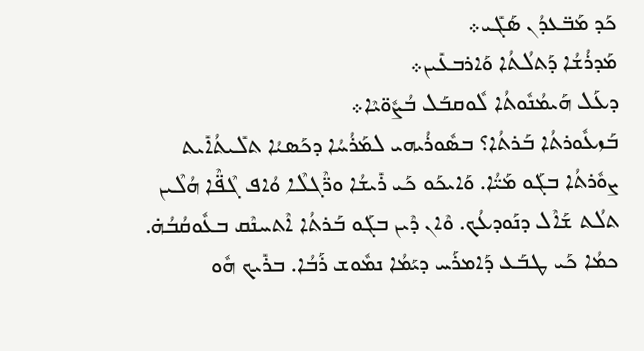ܟܰܕ ܡܰܒ̈ܥܕܳܢ ܣܰܓܺܝ܀
ܡܰܕܪܳܫܳܐ ܕܰܬܠܳܬܳܐ ܘܰܐܪܒܥܺܝܢ܀
ܕܥܰܠ ܗܰܝܡܳܢܽܘܬܳܐ ܠܽܘܩܒܰܠ ܒܳܨܽܘ̈ܝܶܐ܀
ܒܰܙܥܽܘܪܬܳܐ ܒܰܪܬܳܐ؟ ܒܣܽܘܪܳܝܗܝ ܠܡܰܪܳܚܳܐ ܕܟܰܣܝܳܐ ܬܠܺܝܬܳܐܺܝܬ ܨܘܽܪܬܳܐ ܒܓܰܘ ܡܰܝ̈ܳܐ. ܘܰܐܝܟܰܘ ܟܰܝ ܪܺܝܫܳܐ ܘܪ̈ܶܓܠܶܐ ܘܳܐܦ ܓܶܦ̈ܶܐ ܗܳܠܶܝܢ ܬܠܳܬ ܫܰܐܶܠ ܕܢܰܘܕܥܳܟ. ܘܶܐܢ ܕܶܝܢ ܒܓܰܘ ܒܰܪܬܳܐ ܐܶܬܚܢܶܩ ܒܥܽܘܩܳܒܳܗ̇. ܟܡܳܐ ܟܰܝ ܛܒܰܥ ܕܰܐܡܪܰܚ ܕܝܰܡܳܐ ܢܡܽܘܫ ܪܰܒܳܐ. ܒܪܺܝܟ ܗܽܘ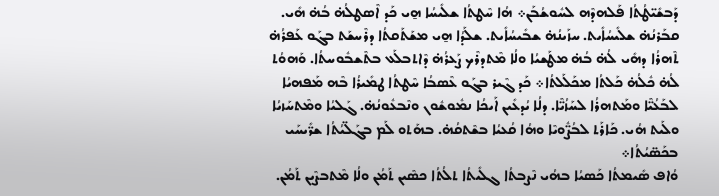ܕܰܒܫܺܝ̈ܛܳܬܳܐ ܦܰܠܗܕܶܗ ܠܚܽܘܫܳܒܰܢ܀ ܗܳܐ ܚܶܛܬܳܐ ܫܠܺܝܚܳܐ ܗ̱ܝ ܟܰܕ ܐܶܣܛܠܳܗ̇ ܒܳܗ̇ ܗܺܝ. ܩܒܰܪܢܳܗ̇ ܫܠܺܝܚܳܐܺܝܬ. ܚܙܰܝܢܳܗ̇ ܫܒܺܝܚܳܐܺܝܬ. ܫܠܰܕܳܐ ܗ̱ܝ ܡܫܰܬܰܩܬܳܐ ܕܪܶܚܫܰܬ ܒܓܰܘ ܥܰܦܪܳܗ̇ ܬܶܗܪܳܐ ܕܗܺܝ ܠܳܗ̇ ܒܳܗ̇ ܡܛܰܫܝܳܐ ܘܠܳܐ ܡܶܬܕܪܶܟ ܨܰܥܪܳܗ̇ ܕܶܐܬܒܠܰܥ ܒܬܶܫܒܽܘܚܬܳܐ. ܘܰܗܘܳܬ ܠܳܗ̇ ܟܽܠܳܗ̇ ܟܰܠܬܳܐ ܡܟܰܠܰܠܬܳܐ܀ ܟܰܕ ܓܶܝܪ ܒܓܰܘ ܥܶܣܒܳܐ ܚܶܛܬܳܐ ܛܡܺܝܪܳܐ ܒܶܗ ܡܰܦܗܝܳܐ ܠܒܰܥܳܝ̈ܶܐ ܘܡܰܬܗܪܳܐ ܠܚܰܙܳܝ̈ܶܐ. ܕܠܳܐ ܝܳܕܥܺܝܢ ܐܰܝܟܳܐ ܢܡܽܘܫܽܘܢ ܘܢܶܒܥܽܘܢܳܗ̇. ܓܰܠܝܳܐ ܘܡܶܬܚܰܙܝܳܐ ܘܠܰܝܬ ܗܳܝ. ܟܰܐܪܰܬ ܠܒܳܨ̈ܽܘܝܶܐ ܘܗܳܐ ܩܳܥܝܳܐ ܒܫܶܬܩܳܗ̇. ܒܗܰܬܘ ܠܰܡ ܒܓܰܠ̈ܝܳܬܳܐ ܫܪ̈ܺܝܚܰܝ ܒܟܰܣ̈ܝܳܬܳܐ܀
ܘܳܐܦ ܣܺܝܡܬܳܐ ܟܰܣܝܳܐ ܒܗܳܝ ܢܶܨܒܬܳܐ ܓܠܺܝܬܳܐ ܬܠܳܬܳܐ ܟܣܶܝܢ ܬܰܡܳܢ ܘܠܳܐ ܡܶܬܒܨܶܝܢ ܬܰܡܳܢ.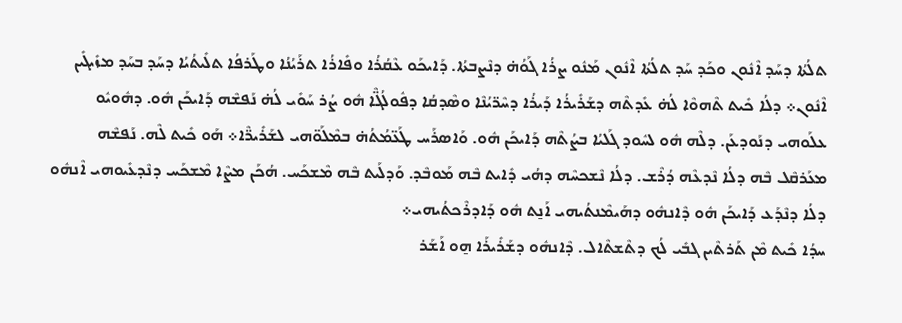ܬܠܳܬܳܐ ܕܚܰܕ ܐܶܢܽܘܢ ܘܟܰܕ ܚܰܕ ܬܠܳܬܳܐ ܐܶܢܽܘܢ ܡܰܢܽܘ ܨܪܳܐ ܓܰܘܳܗ̇ ܕܢܶܨܒܬܳܐ. ܕܰܐܝܟܰܘ ܥܶܩܳܪܳܐ ܘܦܺܐܪܳܐ ܬܪܰܝܳܢܳܐ ܘܛܰܪܦܳܐ ܬܠܺܝܬܳܝܳܐ ܕܚܰܕ ܒܚܰܕ ܡܙܺܝܓܺܝܢ ܐܶܢܽܘܢ܀ ܕܠܳܐ ܟܺܝܬ ܬܶܗܘܶܐ ܠܳܗ̇ ܥܺܕܬܶܗ ܕܫܰܪܺܝܪܳܐ ܕܰܝܪܳܐ ܕܚܶܪ̈ܝܳܢܶܐ ܘܣܶܕܩܳܐ ܕܦܽܘܠܳܓ̈ܶܐ ܗܽܘ ܨܳܪ ܚܰܘܺܝ ܠܳܗ̇ ܢܰܦܫܶܗ ܕܰܐܝܟܰܢ ܗܽܘ. ܕܗܽܘܝܽܘ ܥܠܰܘܗܝ ܕܢܰܘܕܥܰܢ. ܕܠܶܗ ܗܽܘ ܠܚܽܘܕ ܓܰܠܝܳܐ ܒܨܳܬܶܗ ܕܰܐܝܟܰܢ ܗܽܘ. ܘܰܐܣܪܰܚ ܛܰܥ̈ܡܳܬܳܗ̇ ܒܡܶܠܰܘ̈ܗܝ ܠܫܰܪܺܝܪ̈ܶܐ܀ ܗܰܘ ܟܺܝܬ ܠܶܗ. ܢܰܦܫܶܗ ܡܥܰܪܩܶܠ ܒܶܗ ܕܠܳܐ ܢܶܕܥܶܗ ܕܳܪܶܫ. ܕܠܳܐ ܢܶܫܟܚܶܗ ܕܗܳܝ ܕܺܐܝܬ ܒܶܗ ܡܰܘܒܶܕ. ܘܰܕܠܰܝܬ ܒܶܗ ܡܶܫܟܰܚ. ܗܳܟܰܢ ܡܨܶܐ ܡܶܫܟܰܚ ܕܢܶܕܥܺܝܘܗܝ ܐܶܢܗܽܘ ܕܠܳܐ ܕܢܶܕܰܥ ܕܰܐܝܟܰܢ ܗܽܘ ܕܶܐܢܗܽܘ ܕܗܰܝܡܶܢܬܳܝܗܝ ܐܰܢ̱ܬ ܗܽܘ ܕܰܐܕܪܶܟܬܳܝܗܝ܀
ܚܕܳܐ ܟܺܝܬ ܡܶܢ ܬܰܪܬܶܝܢ ܓܒܺܝ ܠܳܟ ܕܬܶܫܬܶܐܠ. ܕܶܐܢܗܽܘ ܕܫܰܪܺܝܪܰܐ ܗ̱ܘ ܐܰܫܰܪ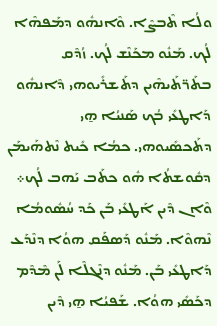ܘܠܳܐ ܬܶܒܨܶܐ. ܘܶܐܢܗܽܘ ܕܡܰܦܗܶܐ ܠܳܟ. ܡܰܢܽܘ ܡܟܰܢܶܫ ܠܳܟ. ܙܳܕܶܩ ܒܬܰܪ̈ܬܰܝܗܶܝܢ ܕܬܰܫܪܺܝܘܗܝ ܕܶܐܢܗܽܘ ܕܰܐܛܥܺܝ ܒܳܟ ܣܰܢܝܳܐ ܗ̱ܝ ܕܬܰܟܣܺܝܘܗܝ. ܟܡܳܐ ܟܺܝܬ ܢܶܬܗܰܝܡܰܢ ܕܩܽܘܫܬܳܐ ܗܽܘ ܟܬܰܒ ܝܰܗܒ ܠܳܟ܀ ܘܶܐܢ ܕܶܝܢ ܐܰܛܥܺܝ ܒܰܢ ܟܰܕ ܚܳܣܽܘܡܳܐ ܢܶܗܘܶܐ. ܡܰܢܽܘ ܕܰܣܦܰܩ ܗܘܳܐ ܕܢܶܕܰܥ ܕܰܐܛܥܺܝ ܒܰܢ. ܡܰܢܽܘ ܕܢܶܓܠܶܐ ܠܰܢ ܡܶܕܶܡ ܕܟܰܣܺܝ ܗܘܳܐ. ܫܰܦܝܳܐ ܗ̱ܝ ܕܶܝܢ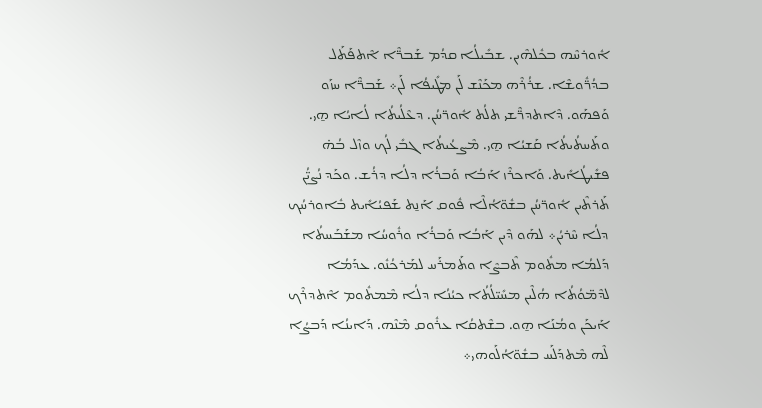ܐܽܘܪܚܶܗ ܒܟܽܠܗܶܝܢ. ܫܒܺܝܠܳܐ ܩܕܳܡ ܫܰܒܪ̈ܶܐ ܐܶܬܦܰܬܰܠ ܒܕܳܪ̈ܽܘܫܶܐ. ܫܪܳܪܶܗ ܡܟܰܢܶܫ ܠܰܢ ܡܛܺܝܦܳܐ ܠܰܢ܀ ܫܰܒܪ̈ܶܐ ܚܙܰܘ ܘܰܦܗܰܘ. ܕܶܐܬܕܪ̈ܶܫܝ ܬܠܳܬ ܐܽܘܪ̈ܚܳܢ. ܕܥܶܠܳܝܬܳܐ ܠܳܐܝܳܐ ܗ̱ܝ. ܘܬܰܚܬܳܝܬܳܐ ܩܰܫܝܳܐ ܗ̱ܝ. ܡܶܨܥܳܝܬܳܐ ܓܒܺܝ ܠܳܟ ܘܙܶܠ ܒܳܗ̇ ܦܫܺܝܛܳܐܺܝܬ. ܘܰܐܟܪܶܙ ܐܰܒܳܐ ܘܰܒܪܳܐ ܕܠܳܐ ܕܪܳܫ. ܘܟܰܕ ܢܳܨܝ̈ܳܢ ܬܰܪܬܶܝܢ ܐܽܘܪ̈ܚܳܢ ܒܫܽܘ̈ܐܳܠܶܐ ܦܽܘܩ ܐܰܢ̱ܬ ܫܰܦܝܳܐܺܝܬ ܒܽܐܘܪܚܳܟ ܕܠܳܐ ܚܶܪܝܳܢ܀ ܠܗܰܘ ܕܶܝܢ ܐܰܒܳܐ ܘܰܒܪܳܐ ܘܪܽܘܚܳܐ ܡܫܰܒܰܚܬܳܐ ܕܰܠܡܳܐ ܡܬܽܘܡ ܬܶܒܨܶܐ ܘܬܰܡܪܰܚ ܠܡܰܪܟܳܢܽܘ. ܥܕܰܡܳܐ ܠܕܶܡ̈ܘܳܬܳܐ ܗܳܠܶܝܢ ܡܚܺܝ̈ܠܳܬܳܐ ܟܝܳܢܳܐ ܕܠܳܐ ܡܶܡܬܽܘܡ ܐܶܬܕܪܶܟ ܐܰܝܟܰܢ ܘܡܳܢܰܐ ܗ̱ܘ. ܒܫܶܬܩܳܐ ܥܪܽܘܩ ܡܶܢܶܗ. ܕܰܐܝܢܳܐ ܕܰܒܨܳܐ ܠܶܗ ܡܶܬܕܰܠܰܚ ܒܫܽܘ̈ܐܳܠܰܘܗܝ܀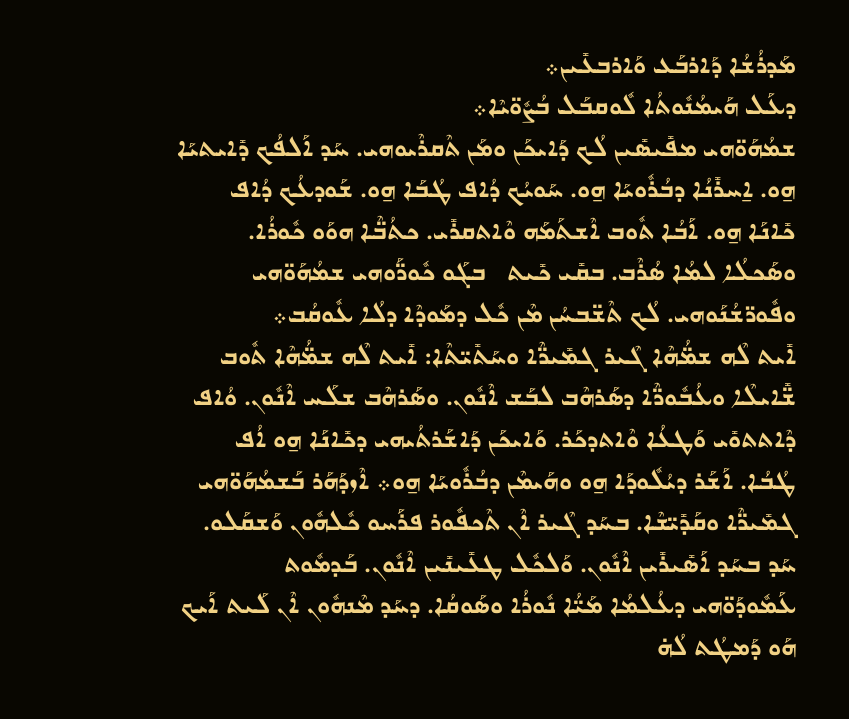ܡܰܕܪܳܫܳܐ ܕܰܐܪܒܰܥ ܘܰܐܪܒܥܺܝܢ܀
ܕܥܰܠ ܗܰܝܡܳܢܽܘܬܳܐ ܠܽܘܩܒܰܠ ܒܳܨܽܘ̈ܝܶܐ܀
ܫܡܳܗܰܘ̈ܗܝ ܡܦܺܝܣܺܝܢ ܠܳܟ ܕܰܐܝܟܰܢ ܘܡܰܢ ܬܶܩܪܶܝܘܗܝ. ܚܰܕ ܐܰܠܦܳܟ ܕܺܐܝܬܝܰܐ ܗ̱ܘ. ܐ̱ܚܪܺܢܳܐ ܕܒܳܪܽܘܝܰܐ ܗ̱ܘ. ܚܰܘܝܳܟ ܕܳܐܦ ܛܳܒܰܐ ܗ̱ܘ. ܫܰܘܕܥܳܟ ܕܳܐܦ ܟܺܐܢܰܐ ܗ̱ܘ. ܐܰܒܳܐ ܬܽܘܒ ܐܶܫܬܰܡܰܗ ܘܶܐܬܩܪܺܝ. ܟܬܳܒ̈ܶܐ ܗܘܰܘ ܟܽܘܪܳܐ. ܘܣܰܟܠܳܐ ܠܡܳܐ ܣܳܪܶܒ. ܒܩܺܝ ܟܺܝܬ   ܒܓܰܘ ܟܽܘܪ̈ܰܘܗܝ ܫܡܳܗܰܘ̈ܗܝ ܘܦܽܘܪ̈ܫܳܢܰܘܗܝ. ܠܳܟ ܬܶܫ̈ܒܚܳܢ ܡܶܢ ܟܽܠ ܕܡܰܘܕܶܐ ܕܠܳܐ ܥܽܘܩܳܒ܀
ܐܺܝܬ ܠܶܗ ܫܡ̈ܳܗܶܐ ܓܶܝܪ ܓܡܺܝܪ̈ܶܐ ܘܚܰܬܺܝ̈ܬܶܐ: ܐܺܝܬ ܠܶܗ ܫܡ̈ܳܗܶܐ ܬܽܘܒ ܫ̈ܺܐܝܠܶܐ ܘܥܳܒܽܘܪ̈ܶܐ ܕܣܰܪܗܶܒ ܠܒܰܫ ܐܶܢܽܘܢ. ܘܣܰܪܗܶܒ ܫܠܰܚ ܐܶܢܽܘܢ. ܘܳܐܦ ܕܶܐܬܬܘܺܝ ܘܰܛܥܳܐ ܘܶܐܬܕܟܰܪ. ܘܰܐܝܟܰܢ ܕܰܐܫܰܪܬܳܝܗܝ ܕܟܺܐܢܰܐ ܗ̱ܘ ܐܳܦ ܛܳܒܳܐ. ܐܰܫܰܪ ܕܝܳܠܽܘܕܰܐ ܗ̱ܘ ܘܗܰܝܡܶܢ ܕܒܳܪܽܘܝܰܐ ܗ̱ܘ܀ ܐܶܙܕܰܗܰܪ ܒܰܫܡܳܗܰܘ̈ܗܝ ܓܡܺܝܪ̈ܶܐ ܘܩܰܕܺܝ̈ܫܶܐ. ܒܚܰܕ ܓܶܝܪ ܐܶܢ ܬܶܟܦܽܘܪ ܦܪܰܚܘ ܟܽܠܗܽܘܢ ܘܰܫܩܰܠܘ. ܚܰܕ ܒܚܰܕ ܐܰܣܺܝܪܺܝܢ ܐܶܢܽܘܢ. ܘܰܠܟܽܠ ܛܥܺܝܢܺܝܢ ܐܶܢܽܘܢ. ܒܰܕܡܽܘܬ ܥܰܡܽܘܕܰܘ̈ܗܝ ܕܥܳܠܡܳܐ ܡܰܝ̈ܳܐ ܢܽܘܪܳܐ ܘܣܰܘܩܳܐ. ܕܚܰܕ ܡܶܢܗܽܘܢ ܐܶܢ ܠܰܝܬ ܐܰܝܟ ܗܰܘ ܕܰܡܛܳܬ ܠܳܗ̇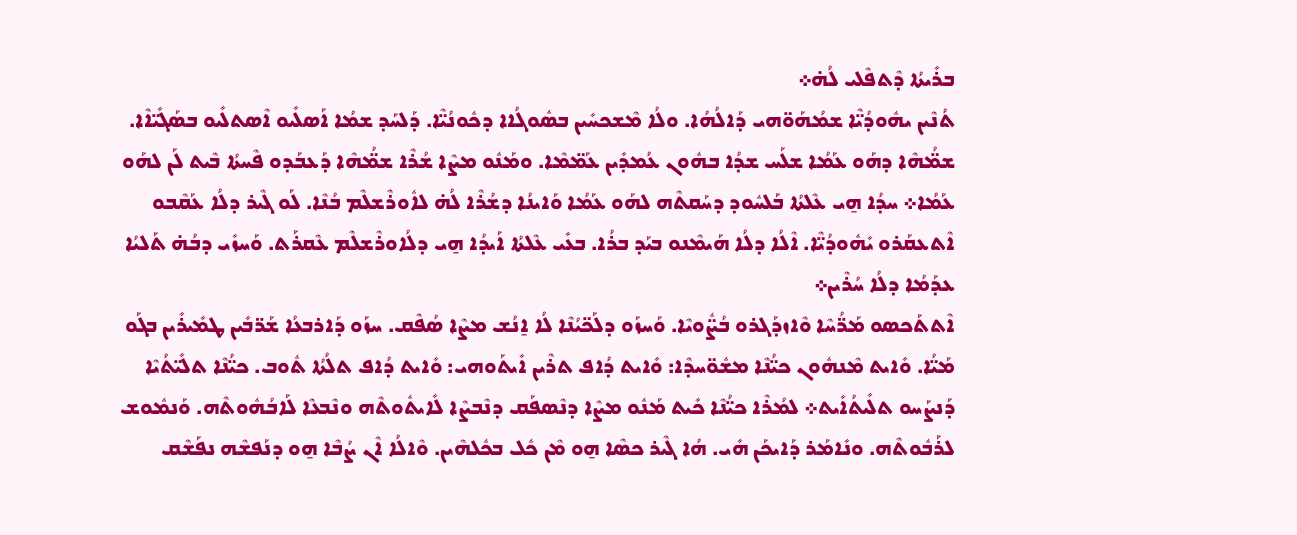ܒܪܺܝܬܳܐ ܕܶܬܦܶܠܝ ܠܳܗ̇܀
ܬܳܢܶܝܢ ܝܗܽܘܕܳܝ̈ܶܐ ܫܡܳܗܰܘ̈ܗܝ ܕܰܐܠܳܗܳܐ. ܘܠܳܐ ܡܶܫܟܚܺܝܢ ܒܣܽܘܓܳܐܐ ܕܟܽܘܢܳܝ̈ܶܐ. ܕܰܠܚܰܕ ܫܡܳܐ ܐܰܣܠܺܝܘ ܐܶܣܬܠܺܝܘ ܒܣܰܓܺܝ̈ܐܶܐ. ܫܡ̈ܳܗܶܐ ܕܗܰܘ ܥܰܡܳܐ ܫܠܰܚ ܫܕܳܐ ܒܗܽܘܢ ܥܳܡܕܺܝܢ ܥܰܡ̈ܡܶܐ. ܘܡܰܢܽܘ ܡܨܶܐ ܫܳܪܶܐ ܫܡ̈ܳܗܶܐ ܕܰܥܒܰܕܘ ܦܶܚܬܳܐ ܒܶܝܬ ܠܰܢ ܠܗܰܘ ܥܰܡܳܐ܀ ܚܕܳܐ ܗ̱ܝ ܥܶܠܬܳܐ ܒܰܠܚܽܘܕ ܕܚܰܩܬܶܗ ܠܗܰܘ ܥܰܡܳܐ ܘܰܐܝܢܳܐ ܕܫܳܪܶܐ ܠܳܗ̇ ܠܐܽܘܪܶܫܠܶܡ ܒܳܢܶܐ. ܠܰܘ ܓܶܝܪ ܕܠܳܐ ܥܰܩܶܒܘ ܐܶܬܥܩܰܪܘ ܝܺܗܽܘܕܳܝ̈ܶܐ. ܐܶܠܳܐ ܕܠܳܐ ܗܰܝܡܶܢܘ ܒܝܰܕ ܒܪܳܐ. ܒܥܺܝ ܥܶܠܬܳܐ ܐܰܝܕܳܐ ܗ̱ܝ ܕܠܳܐܘܪܶܫܠܶܡ ܥܶܩܪܰܬ. ܘܰܚܙܺܝ ܕܒܳܗ̇ ܬܰܠܝܳܐ ܥܕܰܡܳܐ ܕܠܳܐ ܚܳܪܶܝܢ܀
ܐܶܬܬܰܟܣܘ ܡܰܪ̈ܳܚܶܐ ܘܶܐܙܕܰܓܪܘ ܒܳܨ̈ܽܘܝܶܐ. ܘܰܚܙܰܘ ܕܠܰܟ̈ܝܳܢܶܐ ܠܳܐ ܐ̱ܢܳܫ ܡܨܶܐ ܣܳܦܶܩ. ܚܙܰܘ ܕܰܐܪܒܥܳܐ ܫܰܪ̈ܒܺܝܢ ܛܡܺܝܪܺܝܢ ܒܓܰܘ ܡܰܝ̈ܳܐ. ܘܺܐܝܬ ܡܶܢܗܽܘܢ ܟܝ̈ܳܢܶܐ ܡܫܽܘ̈ܚܕܶܐ: ܘܺܐܝܬ ܕܳܐܦ ܬܪܶܝܢ ܐܺܝܬܰܘܗܝ: ܘܺܐܝܬ ܕܳܐܦ ܬܠܳܬܳܐ ܬܽܘܒ. ܟܝ̈ܳܢܶܐ ܬܠܺܝ̈ܬܳܝܶܐ ܕܰܢܨܰܚܘ ܬܠܺܝܬܳܐܺܝܬ܀ ܠܡܳܪܶܐ ܟܝ̈ܳܢܶܐ ܟܺܝܬ ܡܰܢܽܘ ܡܨܶܐ ܕܢܶܣܦܰܩ ܕܢܶܒܨܶܐ ܠܺܐܝܬܽܘܬܶܗ ܘܢܶܒܥܶܐ ܠܰܐܒܳܗܽܘܬܶܗ. ܘܰܢܡܽܘܫ ܠܪܰܒܽܘܬܶܗ. ܘܢܺܐܡܰܪ ܕܰܐܝܟܰܢ ܗܺܝ. ܗܳܐ ܓܶܝܪ ܟܣܶܐ ܗ̱ܘ ܡܶܢ ܟܽܠ ܒܟܽܠܗܶܝܢ. ܘܶܐܠܳܐ ܐܶܢ ܨܳܒܶܐ ܗ̱ܘ ܕܢܰܦܫܶܗ ܢܦܰܫܶܩ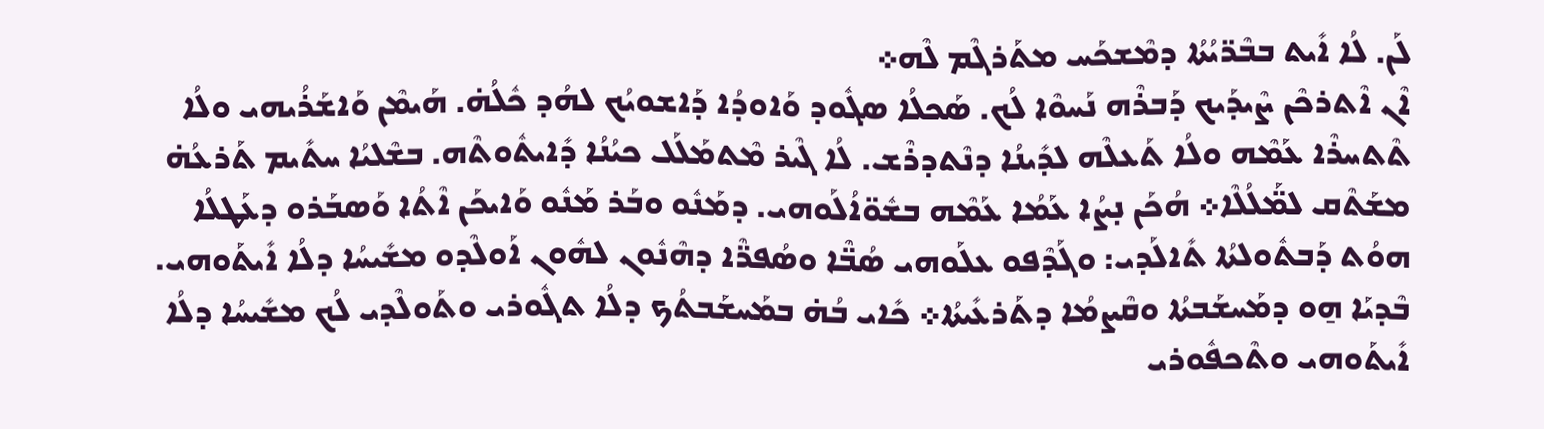ܠܰܢ. ܠܳܐ ܐܺܝܬ ܒܒܶܪ̈ܝܳܬܳܐ ܕܡܶܫܟܰܚ ܡܬܰܪܓܶܡ ܠܶܗ܀
ܐܶܢ ܐܶܬܪܟܶܢ ܨܶܝܕܰܝܟ ܕܰܒܪܶܗ ܢܰܚܘܶܐ ܠܳܟ. ܣܰܟܠܳܐ ܣܓܽܘܕ ܘܰܐܘܕܳܐ ܕܰܐܫܘܝܳܟ ܠܗܳܕ ܟܽܠܳܗ̇. ܗܰܝܡܶܢ ܘܰܐܫܰܪܳܝܗܝ ܘܠܳܐ ܬܶܬܚܪܶܐ ܥܰܡܶܗ ܘܠܳܐ ܬܰܥܠܶܗ ܠܕܺܝܢܳܐ ܕܢܶܬܕܪܶܫ. ܠܳܐ ܓܶܝܪ ܡܶܬܡܰܠܰܠ ܟܝܳܢܳܐ ܕܺܐܝܬܽܘܬܶܗ. ܒܫܶܠܝܳܐ ܚܬܺܝܡ ܬܰܪܥܳܗ̇ ܡܫܰܬܶܩ ܠܡ̈ܰܠܳܠܶܐ܀ ܗܳܟܰܢ ܢ̣ܨܳܐ ܥܰܡܳܐ ܥܰܡܶܗ ܒܫܽܘ̈ܐܳܠܰܘܗܝ. ܕܡܰܢܽܘ ܘܒܰܪ ܡܰܢܽܘ ܘܰܐܝܟܰܢ ܐܶܬܳܐ ܘܰܣܒܰܪܘ ܕܥܰܛܠܳܐ ܗܘܳܬ ܕܰܒܬܽܘܠܬܳܐ ܬܺܐܠܰܕܝ: ܘܓܰܕܶܦܘ ܥܠܰܘܗܝ ܣܳܒ̈ܶܐ ܘܣܳܦܪ̈ܶܐ ܕܗܶܢܽܘܢ ܠܗܽܘܢ ܐܰܘܠܶܕܘ ܡܫܺܝܚܳܐ ܕܠܳܐ ܐܺܝܬܰܘܗܝ. ܒܶܕܝܰܐ ܗ̱ܘ ܕܡܰܚܫܰܒܬܳܐ ܘܩܶܨܡܳܐ ܕܬܰܪܥܺܝܬܳܐ܀ ܟܺܐܝ ܒܳܗ̇ ܒܡܰܚܫܰܒܬܳܟ ܕܠܳܐ ܬܓܽܘܪܝ ܘܬܰܘܠܶܕܝ ܠܳܟ ܡܫܺܝܚܳܐ ܕܠܳܐ ܐܺܝܬܰܘܗܝ ܘܬܶܟܦܽܘܪܝ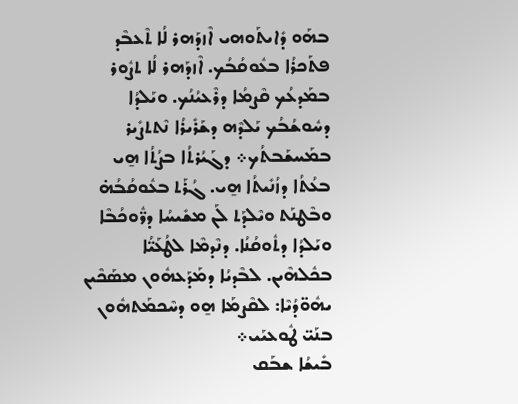ܒܗܰܘ ܕܺܐܝܬܰܘܗܝ ܐܶܙܕܰܗܪ ܠܳܐ ܬܶܥܒܶܕ ܦܬܰܟܪܳܐ ܒܥܽܘܩܳܒܳܟ. ܐܶܙܕܰܗܪ ܠܳܐ ܬܨܽܘܪ ܒܡܰܕܥܳܟ ܩܶܨܡܳܐ ܕܪܶܥܝܳܢܳܟ. ܘܝܰܠܕܳܐ ܕܚܽܘܫܳܒܳܟ ܝܰܠܕܶܗ ܕܫܰܪܺܝܪܳܐ ܢܶܬܬܨܺܝܪ ܒܡܰܚܫܰܒܬܳܟ܀ ܕܓܰܝܳܪܬܳܐ ܒܨܳܬܳܐ ܗ̱ܝ ܒܥܳܬܳܐ ܕܙܳܢܺܝܬܳܐ ܗ̱ܝ. ܓܳܪܰܬ ܒܥܽܘܩܳܒܳܗ̇ ܘܒܶܛܢܰܬ ܘܝܶܠܕܰܬ ܠܰܢ ܡܫܺܝܚܳܐ ܕܪ̈ܽܘܟܳܒܶܐ ܘܝܰܠܕܳܐ ܕܬܽܘܩܳܢܳܐ. ܕܢܶܕܡܶܐ ܠܛܳܥܰܝ̈ܳܐ ܒܟܽܠܗܶܝܢ. ܠܒܶܕܝܳܐ ܕܡܰܕܰܥܗܽܘܢ ܡܣܰܟܶܝܢ ܝܗܽܘ̈ܕܳܝܶܐ: ܠܩܶܨܡܰܐ ܗ̱ܘ ܕܚܶܟܡܰܬܗܽܘܢ ܒܢܰܝ̈ ܛܽܘܥܝܰܝ܀
ܒܺܝܫܳܐ ܫܒܰܩ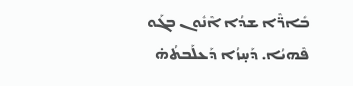ܒܺܐܪ̈ܶܐ ܫܕܳܐ ܐܶܢܽܘܢ ܒܓܰܘ ܦܶܗܝܳܐ. ܕܰܚ̣ܙܳܐ ܕܰܥܠܰܒܬܳܗ̇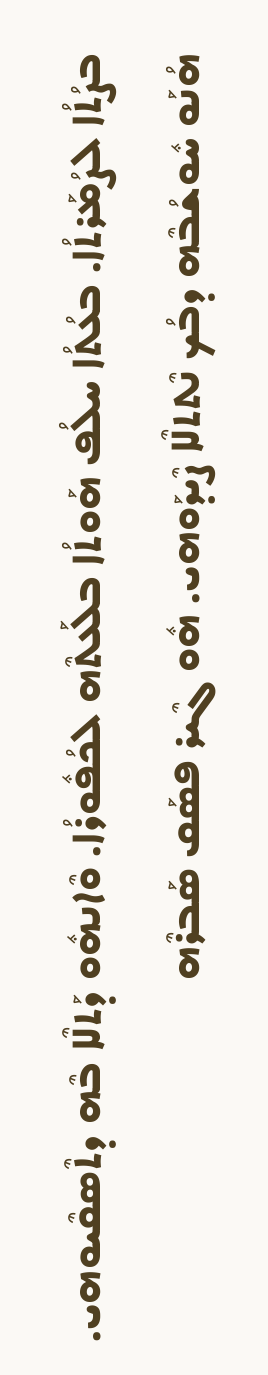ܒܨܳܬܳܐ ܠܨܳܡܰܪܬܳܐ. ܒܥܳܬܳܐ ܚܠܳܦ ܗܰܘܬܳܐ ܒܠܰܥܬܶܗ ܠܟܳܦܽܘܪܳܐ. ܘܶܐܢܗܽܘ ܕܰܬܠܶܐ ܒܶܗ ܕܬܶܣܩܶܝܘܗܝ. ܗܳܢܰܘ ܚܽܘܫܳܒܶܗ ܕܒܳܟ ܢܶܬܬܠܶܐ ܨܶܝܕܰܘܗܝ. ܗܽܘ ܓܶܝܪ ܦܣܰܩ ܣܰܒܪܶܗ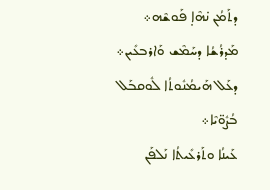ܕܬܰܡܳܢ ܢ̇ܗܶܐ̣ ܦܰܘܫܶܗ܀
ܡܰܕܪܳܫܳܐ ܕܚܰܡܶܫ ܘܰܐܪܒܥܺܝܢ܀
ܕܥܰܠ ܗܰܝܡܳܢܽܘܬܳܐ ܠܽܘܩܒܰܠ ܒܳܨܽܘ̈ܝܶܐ܀
ܥܰܝܢܳܐ ܘܬܰܪܥܺܝܬܳܐ ܢܰܠܦܰܢ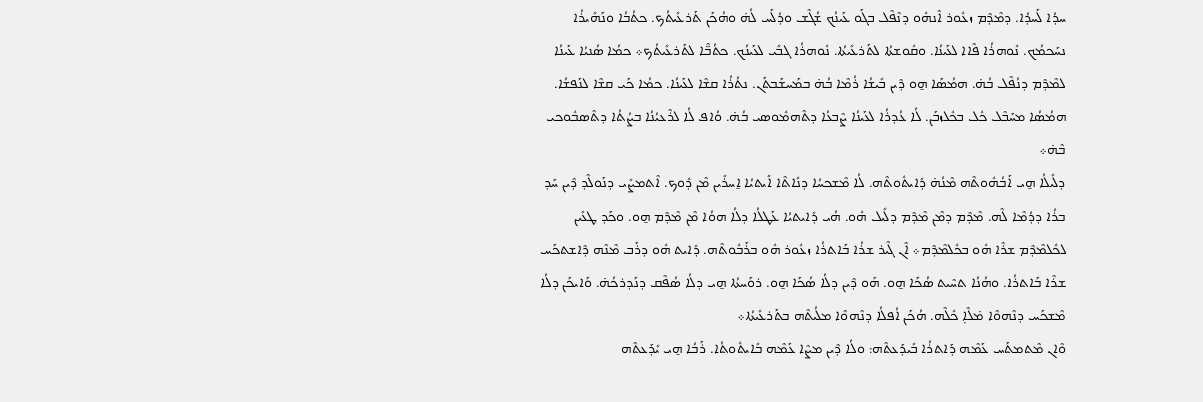ܚܕܳܐ ܠܰܚܕܳܐ. ܕܡܶܕܶܡ ܙܥܽܘܪ ܐܶܢܗܽܘ ܕܢܶܦܶܠ ܒܓܰܘ ܥܰܝܢܳܟ ܫܳܓܶܫ ܘܕܳܠܰܚ ܠܳܗ̇ ܘܗܳܟܰܢ ܬܰܪܥܺܝܬܳܟ. ܟܬܳܒܳܐ ܘܢܰܗܺܝܪܳܐ ܢܚܰܟܡܳܟ. ܢܽܘܗܪܳܐ ܦܶܐܐ ܠܥܰܝܢܳܐ. ܘܩܽܘܫܬܳܐ ܠܬܰܪܥܺܝܬܳܐ. ܢܽܘܗܪܳܐ ܓܒܺܝ ܠܥܰܝܢܳܟ. ܟܬܳܒ̈ܶܐ ܠܬܰܪܥܺܝܬܳܟ܀ ܟܡܳܐ ܣܳܢܝܳܐ ܥܰܝܢܳܐ ܠܡܶܕܶܡ ܕܢܳܦܶܠ ܒܳܗ̇. ܗܡܳܣܰܐ ܗ̱ܘ ܕܶܝܢ ܒܺܝܫܳܐ ܪܳܡܶܐ ܒܳܗ̇ ܒܡܰܚܫܰܒܬܰܢ. ܢܬܳܪܳܐ ܩܫܶܐ ܠܥܰܝܢܳܐ. ܟܡܳܐ ܟܰܝ ܩܫܶܐ ܠܢܰܦܫܳܐ. ܗܡܳܣܳܐ ܡܚܰܒܶܠ ܟܽܠ ܒܟܽܠܙܒܰܢ. ܠܳܐ ܥܳܕܪܳܐ ܠܥܰܝܢܳܐ ܨܶܒܥܳܐ ܕܬܶܗܡܽܘܣܝ ܒܳܗ̇. ܘܳܐܦ ܠܳܐ ܠܪܶܥܝܳܢܳܐ ܒܨܳܬܳܐ ܕܬܶܣܒܽܘܟܝ ܒܶܗ̇܀
ܕܠܺܝܠܳܐ ܗ̱ܝ ܐܰܒܳܗܽܘܬܶܗ ܡܶܢܳܗ̇ ܕܺܐܝܬܽܘܬܶܗ. ܠܳܐ ܡܶܫܟܚܳܐ ܕܢܺܐܬܶܐ ܐܺܝܬܝܳܐ ܐ̱ܚܪܺܝܢ ܡܶܢ ܕܽܘܟ. ܐܶܬܡܨܺܝ ܕܢܰܘܠܶܕ ܕܶܝܢ ܚܰܕ ܒܪܳܐ ܕܕܳܡܶܐ ܠܶܗ. ܡܶܕܶܡ ܕܡܶܢ ܡܶܕܶܡ ܕܠܺܝܠ ܗܽܘ. ܗܳܝ ܕܺܐܝܬܝܳܐ ܥܰܛܠܳܐ ܕܠܳܐ ܗܘܳܐ ܡܶܢ ܡܶܕܶܡ ܗ̱ܘ. ܘܟܰܕ ܛܥܺܝܢ ܠܟܽܠܡܶܕܶܡ ܫܪܶܐ ܗܽܘ ܒܟܽܠܡܶܕܶܡ܀ ܐܶܢ ܓܶܝܪ ܫܪܳܐ ܒܰܐܬܪܳܐ ܙܥܽܘܪ ܗܽܘ ܒܪܰܒܽܘܬܶܗ. ܕܺܐܝܬ ܗܽܘ ܕܪܰܒ ܡܶܢܶܗ ܕܶܐܫܬܟܰܚ ܫܪܶܐ ܒܰܐܬܪܳܐ. ܘܗܳܢܳܐ ܬܚܶܝܬ ܣܳܟܰܐ ܗ̱ܘ. ܗܰܘ ܕܶܝܢ ܕܠܳܐ ܣܳܟܰܐ ܗ̱ܘ. ܪܘܰܚܬܳܐ ܗ̱ܝ ܕܠܳܐ ܣܳܦܶܩ ܕܢܰܕܪܟܳܗ̇. ܘܰܐܝܟܰܢ ܕܠܳܐ ܡܶܫܟܰܚ ܕܢܶܗܘܶܐ ܡ̇ܠܶܐ̣ ܟܽܠܶܗ. ܗܳܟܰܢ ܐܳܦܠܳܐ ܕܢܶܗܘܶܐ ܡܠܳܝܬܶܗ ܒܬܰܪܥܺܝܬܳܐ܀
ܘܶܐܢ ܡܶܬܡܬܰܚ ܥܰܡܶܗ ܕܰܐܬܪܳܐ ܒܺܝܕܰܥܬܶܗ: ܘܠܳܐ ܕܶܝܢ ܡܨܶܐ ܥܰܡܶܗ ܒܺܐܝܬܽܘܬܳܐ. ܪܰܒܳܐ ܗ̱ܝ ܝܺܕܰܥܬܶܗ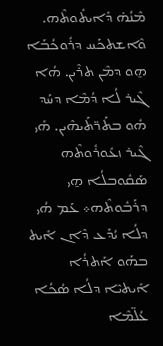ܡܶܢܳܗ̇ ܕܺܐܝܬܽܘܬܶܗ. ܘܶܐܫܬܟܰܚ ܕܪܽܘܟܳܒܰܐ ܗ̱ܘ ܕܡܶܢ ܬܪܶܝܢ. ܗܳܐ ܓܶܝܪ ܠܳܐ ܕܳܡܶܐ ܕܚܰܕ ܗܽܘ ܒܬܰܪ̈ܬܰܝܗܶܝܢ. ܗܺܝ ܓܶܝܪ ܙܥܽܘܪܽܘܬܶܗ ܣܰܩܽܘܒܠܳܐ ܗ̱ܝ ܕܪܰܒܽܘܬܶܗ܀ ܥܰܡ ܗܳܝ ܕܠܳܐ ܝܳܕܰܥ ܕܶܐܢ ܐܺܝܬ ܒܗܰܘ ܐܰܬܪܳܐ ܐܺܝܬܝܶܐ ܕܠܳܐ ܣܳܟܳܐ ܥܳܠ̈ܡܶܐ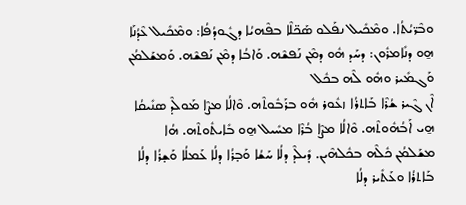ܘܒܶܪ̈ܝܳܬܳܐ. ܘܡܶܟܺܝܠ ܢܦܰܠܘ ܣܰܟ̈ܠܶܐ ܒܦܶܗܝܳܐ ܕܓܽܘܕܳܦܳܐ: ܘܡܶܟܺܝܠ ܥܶܕܳܢܰܐ ܗ̱ܘ ܕܢܺܐܡܪܽܘܢ: ܕܚܰܕ ܗܽܘ ܕܡܶܢ ܢܰܦܫܶܗ. ܘܰܐܒܳܐ ܕܡܶܢ ܢܰܦܫܶܗ. ܘܰܡܫܰܠܡܳܢ ܘܰܓܡܺܝܪ ܘܗܽܘ ܠܶܗ ܒܟܽܠ
ܐܶܢ ܓܶܝܪ ܫܳܪܶܐ ܒܰܐܬܪܳܐ ܙܥܽܘܪ ܗܽܘ ܒܪܰܒܽܘܬܶܗ. ܘܶܐܠܳܐ ܡܨܶܐ ܡܰܘܠܶܕ ܣܢܺܝܩܳܐ ܗ̱ܝ ܐܰܒܳܗܽܘܬܶܗ. ܘܶܐܠܳܐ ܡܨܶܐ ܒܳܪܶܐ ܡܚܺܝܠ ܗ̱ܘ ܒܺܐܝܬܽܘܬܶܗ. ܗܳܐ ܡܫܰܠܡܳܢ ܟܽܠܶܗ ܒܟܽܠܗܶܝܢ. ܕܺܝܠܶܕ ܕܠܳܐ ܚܰܫܳܐ ܘܰܒ̣ܪܳܐ ܕܠܳܐ ܥܰܡܠܳܐ ܘܰܫ̣ܪܳܐ ܕܠܳܐ ܒܰܐܬܪܳܐ ܘܥܰܬܺܝܪ ܕܠܳܐ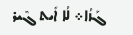ܓܰܙܳܐ܀ ܠܳܐ ܐܺܝܬ ܓܶܝܪ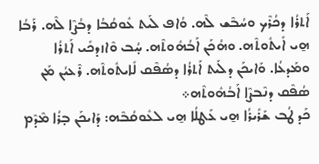ܐܰܬܪܳܐ ܕܟܳܪܶܟ ܘܚܳܒܶܫ ܠܶܗ. ܘܳܐܦ ܠܰܝܬ ܥܽܘܩܳܒܳܐ ܕܒܳܨܶܐ ܠܶܗ. ܪܰܒܳܐ ܗ̱ܝ ܐܺܝܬܽܘܬܶܗ. ܘܗܳܟܰܢ ܐܰܒܳܗܽܘܬܶܗ. ܚ̣ܳܒ ܘܶܐܙܕܟܺܝ ܐܰܬܪܳܐ ܘܡܰܕܥܳܐ. ܘܰܐܝܟܰܢ ܕܠܰܝܬ ܐܰܬܪܳܐ ܕܣܳܦܶܩ ܠܺܐܝܬܽܘܬܶܗ. ܪܶܥܝܳܢ ܡܰܢ ܣܳܦܶܩ ܕܢܶܒܨܶܐ ܐܰܒܳܗܽܘܬܶܗ܀
ܟܰܕ ܛܳܒ ܫܰܪܺܝܪܳܐ ܗ̱ܝ ܥܰܛܠܳܐ ܗ̱ܝ ܠܥܽܘܩܳܒܶܗ: ܕܰܐܝܟܰܢ ܒ̣ܪܳܐ ܡܶܕܶܡ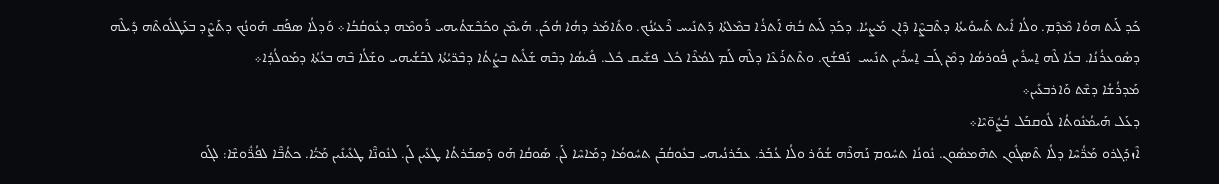ܟܰܕ ܠܰܝܬ ܗܘܳܐ ܡܶܕܶܡ. ܘܠܳܐ ܐܺܝܬ ܬܰܚܘܺܝܬܳܐ ܕܬܶܒܨܶܐ ܕܶܐܢ ܡܰܨܝܳܐ. ܕܟܰܕ ܠܰܝܬ ܒܳܗ̇ ܐܰܬܪܳܐ ܒܡܶܠܬܳܐ ܕܰܬܢܺܝܚ ܪܶܥܝܳܢܳܟ. ܘܬܺܐܡܰܪ ܕܗܳܐ ܗܳܟܰܢ. ܗܰܝܡܶܢ ܘܟܰܒܶܫܬܳܝܗܝ ܪܰܘܡܶܗ ܕܥܽܘܩܳܒܳܐ܀ ܘܰܕܠܳܐ ܣܦܰܩ ܗܰܘܢܳܟ ܕܬܰܨܶܕ ܒܥܰܛܠܽܘܬܶܗ ܕܺܝܠܶܗ ܕܣܽܘܥܪܳܢܳܐ. ܒܥܳܐ ܠܶܗ ܐ̱ܚܪܺܝܢ ܦܽܘܪܣܳܐ ܕܡܶܢ ܓܰܒ ܐ̱ܚܪܺܝܢ ܬܢܺܝܚ  ܢܰܦܫܳܟ. ܘܬܶܬܪܰܥܶܐ ܕܠܶܗ ܠܰܡ ܠܡܳܪܶܐ ܟܽܠ ܦܫܺܝܩ ܟܽܠ. ܦܺܝܣܳܐ ܕܒܶܗ ܫܰܠܺܝܬ ܒܨܳܬܳܐ ܕܒܶܪ̈ܝܳܬܳܐ ܠܒܰܫܳܝܗܝ ܘܫܰܠܳܐ ܒܶܗ ܒܥܳܬܳܐ ܕܡܰܘܠܳܕܳܐ܀
ܡܰܕܪܳܫܳܐ ܕܫܶܬ ܘܰܐܪܒܥܺܝܢ܀
ܕܥܰܠ ܗܰܝܡܳܢܽܘܬܳܐ ܠܽܘܩܒܰܠ ܒܳܨܽܘ̈ܝܶܐ܀
ܐܶܙܕܰܓܪܘ ܡܰܪ̈ܳܚܶܐ ܕܠܳܐ ܬܶܣܓܽܘܢ ܬܗܶܡܣܽܘܢ. ܢܽܘܢܳܐ ܬܚܽܘܡ ܢܰܗܪܶܗ ܫܳܘܰܪ ܘܠܳܐ ܥܳܒܰܪ. ܥܒܰܪܢܳܝܗܝ ܒܥܽܘܩܳܒܰܢ ܬܚܽܘܡܳܐ ܕܡܰܐܚܶܐ ܠܰܢ. ܣܰܘܩܳܐ ܗܰܘ ܕܰܣܒܰܪܬܳܐ ܛܥܺܝܢ ܠܰܢ. ܠܢܽܘܢ̈ܶܐ ܛܥܺܝܢܺܝܢ ܡܰܝ̈ܳܐ. ܟܬܳܒ̈ܶܐ ܠܦܳܪ̈ܽܘܫܶܐ: ܠܓܰܘ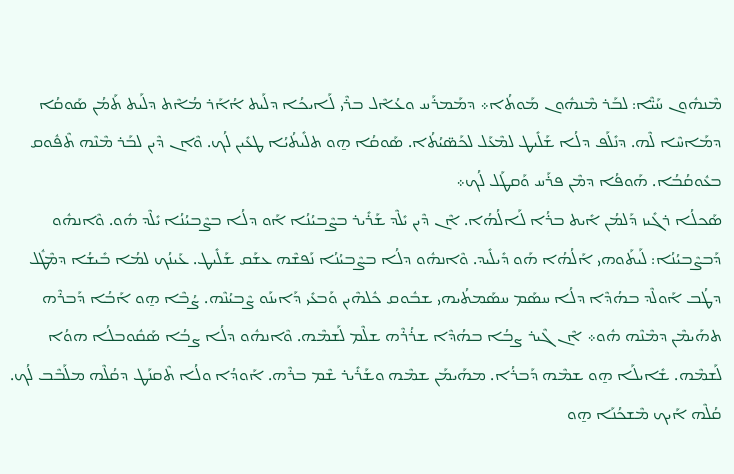ܡܶܢܗܽܘܢ ܚܰܝ̈ܶܐ: ܠܒܰܪ ܡܶܢܗܽܘܢ ܡܰܘܬܳܐ܀ ܕܡܰܡܪܰܚ ܘܥܳܐܶܠ ܒܪܶܝ ܠܰܐܝܟܳܐ ܕܠܰܝܬ ܐܳܐܰܪ ܡܳܐܶܬ ܕܠܰܝܬ ܬܰܡܳܢ ܣܰܘܩܳܐ ܕܡܰܐܚܶܐ ܠܶܗ. ܕܢܺܠܰܦ ܕܠܳܐ ܫܰܠܺܝܛ ܠܡܶܥܰܠ ܠܟܰܣ̈ܝܳܬܳܐ. ܣܰܘܩܳܐ ܗ̱ܘ ܬܠܺܝܬܳܝܳܐ ܛܥܺܝܢ ܠܳܟ. ܘܶܐܢ ܕܶܝܢ ܠܒܰܪ ܡܶܢܶܗ ܬܶܦܽܘܩ ܒܥܽܘܩܳܒܳܐ. ܗܰܘܦܳܐ ܕܡܶܢ ܦܪܰܚ ܘܰܩܛܰܠ ܠܳܟ܀
ܣܰܟܠܳܐ ܪܓܺܝܙ ܕܰܠܡܳܢ ܐܺܝܬ ܒܪܳܐ ܠܰܐܠܳܗܳܐ. ܐܶܢ ܕܶܝܢ ܝܺܠܶܕ ܫܰܪܺܝܪ ܒܨܶܒܝܳܢܳܐ ܐܰܘ ܕܠܳܐ ܒܨܶܒܝܳܢܳܐ ܝܺܠܶܕ ܗܽܘ. ܘܶܐܢܗܽܘ ܕܰܒܨܶܒܝܳܢܳܐ: ܠܰܝܬܰܘܗܝ ܐܰܠܳܗܳܐ ܗܰܘ ܕܺܝܠܺܝܕ. ܘܶܐܢܗܽܘ ܕܠܳܐ ܒܨܶܒܝܳܢܳܐ ܢܰܦܫܶܗ ܥܫܰܩ ܫܰܠܺܝܛ. ܥܰܝܢܳܟ ܠܡܳܐ ܒܺܝܫܳܐ ܕܡܶܛܽܠ ܕܛܳܒ ܐܰܘܠܶܕ ܒܗܳܕܶܐ ܕܠܳܐ ܚܣܰܡ ܚܣܰܡܬܳܝܗܝ ܫܒܽܘܩ ܟܽܠܗܶܝܢ ܘܰܒܥܺܝ ܕܰܐܝܢܰܘ ܨܶܒܝܳܢܶܗ. ܨܳܒܶܐ ܗ̱ܘ ܐܰܒܳܐ ܕܰܒܪܶܗ ܬܗܰܝܡܶܢ ܕܡܶܢܶܗ ܗܽܘ܀ ܐܶܢ ܓܶܝܪ ܨܒܳܐ ܒܗܳܕܶܐ ܫܪܳܪܶܗ ܫܠܶܡ ܠܰܫܡܶܗ. ܘܶܐܢܗܽܘ ܕܠܳܐ ܨܒܳܐ ܣܰܩܽܘܒܠܳܐ ܗܘܳܐ ܠܰܫܡܶܗ. ܫܺܐܝܠܰܐ ܗ̱ܘ ܫܡܶܗ ܕܰܒܪܳܐ. ܡܗܰܝܡܰܢ ܫܡܶܗ ܘܫܰܪܺܝܪ ܫܶܡ ܒܪܶܗ. ܐܰܘܕܳܐ ܘܠܳܐ ܬܶܩܢܰܛ ܕܩܳܠܶܗ ܡܠܰܒܶܒ ܠܳܟ. ܩܳܠܶܗ ܐܰܝܟ ܡܶܫܟܳܢܰܐ ܗ̱ܘ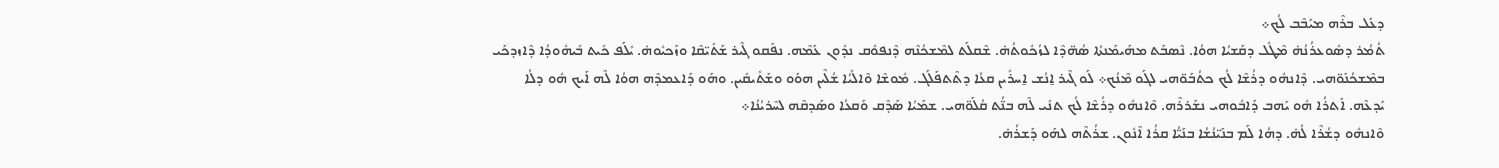ܕܥܰܠ ܒܪܶܗ ܡܝܰܒܶܒ ܠܳܟ܀
ܬܳܡܳܪ ܕܣܽܘܥܪܳܢܳܗ̇ ܡܶܛܽܠ ܕܩܰܫܝܳܐ ܗܘܳܐ. ܢܶܣܒܰܬ ܡܗܰܝܡܰܢܬܳܐ ܣܳܗ̈ܕܶܐ ܠܙܳܟܽܘܬܳܗ̇. ܫܶܩܠܰܬ ܠܡܶܫܟܳܢܶܗ ܕܶܢܦܘܽܩ ܢܕܽܘܢ ܥܰܡܶܗ. ܢܦܰܩܘ ܓܶܝܪ ܫܰܬܺܝ̈ܩܶܐ ܘܙܰܟܝܽܘܗ̇. ܝܺܠܰܦ ܟܺܝܬ ܒܺܝܗܽܘܕܳܐ ܕܶܐܙܕܟܰܝ ܒܡܶܫܟܳܢܰܘ̈ܗܝ. ܕܶܐܢܗܽܘ ܕܪܳܫܶܐ ܠܳܟ ܟܬܳܒܰܘ̈ܗܝ ܠܓܰܘ ܡܶܢܳܟ܀ ܠܰܘ ܓܶܝܪ ܐ̱ܢܳܫ ܐ̱ܚܪܺܝܢ ܩܥܳܐ ܕܬܶܬܦܰܠܰܓ. ܡܽܘܫܶܐ ܘܶܐܠܺܝܳܐ ܫܳܠܶܝܢ ܗܘܰܘ ܘܫܰܬܺܝܩܺܝܢ. ܘܗܰܘ ܕܰܐܥܡܕܶܗ ܗܘܳܐ ܠܶܗ ܐܰܝܟ ܗܽܘ ܕܠܳܐ ܝܰܕܥܶܗ. ܐܰܬܪܳܐ ܗܽܘ ܝܰܗܒ ܕܰܐܒܽܘܗܝ ܢܫܰܪܪܶܗ. ܘܶܐܢܗܽܘ ܕܪܳܫܶܐ ܠܳܟ ܬܢܺܝ ܠܶܗ ܒܢ̈ܳܬ ܩܳܠܰܘ̈ܗܝ. ܫܡܰܝܳܐ ܣܰܕܶܩ ܘܰܩܥܳܐ ܘܣܰܕܩܶܗ ܠܚܶܪܝܳܢܳܐ܀
ܘܶܐܢܗܽܘ ܕܫܳܪܶܐ ܠܳܗ̇. ܕܗܳܐ ܠܰܡ ܒܢܰܝ̈ܢܳܫܳܐ ܒܢܰܝ̈ܳܐ ܩܪܳܐ ܐܶܢܽܘܢ. ܫܪܳܬܶܗ ܠܗܰܘ ܕܰܫܪܳܗ̇.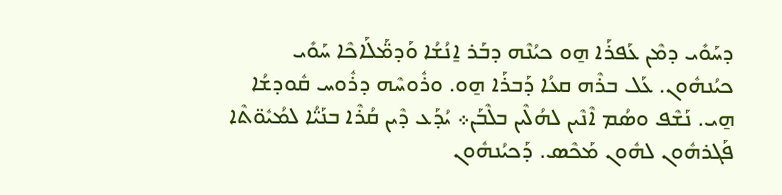ܕܚܰܘܺܝ ܕܡܶܢ ܥܰܦܪܰܐ ܗ̱ܘ ܟܝܳܢܶܗ ܕܒܰܪ ܐ̱ܢܳܫܳܐ ܘܰܕܡ̈ܰܠܰܐܟܶܐ ܚܰܘܺܝ ܟܝܳܢܗܽܘܢ. ܥܰܠ ܒܪܶܗ ܩܥܳܐ ܕܰܒܪܰܐ ܗ̱ܘ. ܘܪܽܘܚܶܗ ܕܪܽܘܚ ܩܽܘܕܫܳܐ ܗ̱ܝ. ܢܰܫܶܦ ܘܣܳܡ ܐܶܢܶܝܢ ܠܗܳܠܶܝܢ ܒܠܶܒܰܢ܀ ܝܳܕܰܥ ܕܶܝܢ ܩܳܪܶܐ ܒܢܰܝ̈ܳܐ ܠܡܳܝܽܘ̈ܬܶܐ ܦܰܓܪܗܽܘܢ ܠܗܽܘܢ ܡܰܟܶܣ. ܕܰܟܝܳܢܗܽܘܢ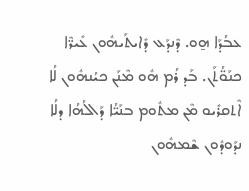ܥܒܳܕܰܐ ܗ̱ܘ. ܕܶܢܕܰܥ ܕܺܐܝܬܰܝܗܽܘܢ ܥܺܝܪ̈ܶܐ ܟܢܰܘ̈ܳܬܰܢ. ܒܰܕ ܪܳܡ ܗܽܘ ܡܶܢܰܢ ܟܝܳܢܗܽܘܢ ܠܳܐ ܐܶܬܩܪܺܝܘ ܡܶܢ ܡܬܽܘܡ ܒܢܰܝ̈ܳܐ ܕܰܐܠܳܗܳܐ ܕܠܳܐ ܢܕܰܘܕܽܘܢ ܫܶܡܗܽܘܢ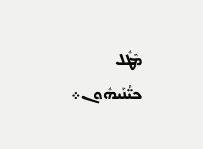ܡܶܛܽܠ ܟܝ̈ܳܢܰܝܗܽܘܢ܀